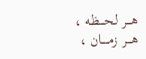هــــر لحــــظه ،
هــــر زمـــــان ،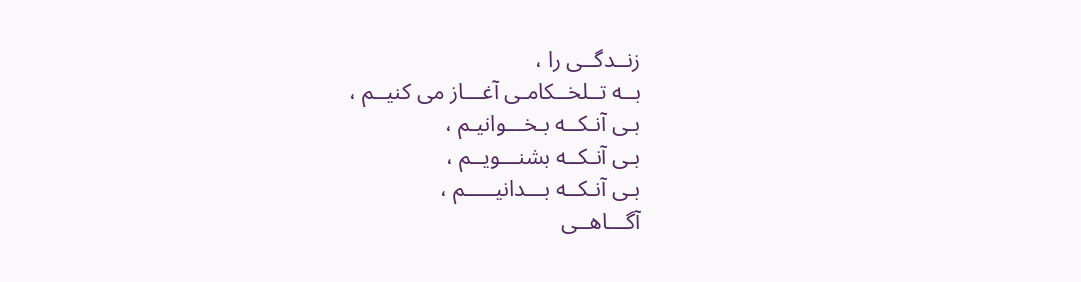زنــدگــی را ،
بــه تــلخــکامـی آغـــاز می کنیــم ،
بـی آنـکــه بـخـــوانیـم ،
بـی آنـکــه بشنـــویــم ،
بـی آنـکــه بـــدانیـــــم ،
آگـــاهــی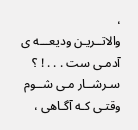،
والاتــریـن ودیعـــه ی آدمـی ست . . . ! ؟
سـرشــار مـی شــوم
وقتـی کـه آگـاهی ،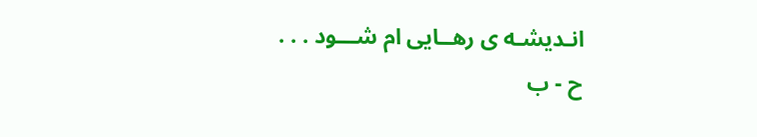انـدیشـه ی رهــایی ام شـــود . . .
ح - ب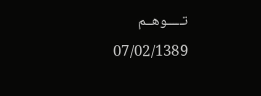تـــــوهــم
07/02/1389